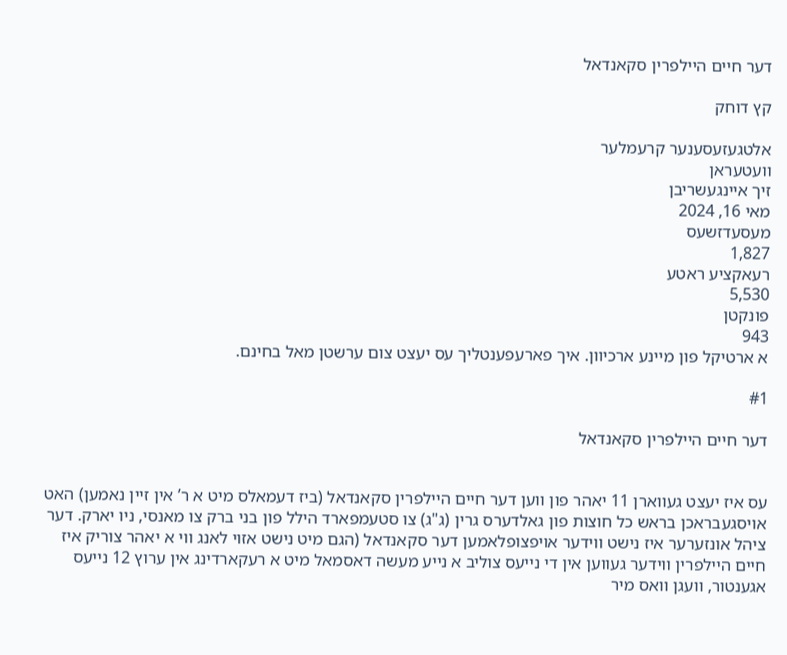דער חיים היילפרין סקאנדאל

קץ דוחק

אלטגעזעסענער קרעמלער
וועטעראן
זיך איינגעשריבן
מאי 16, 2024
מעסעדזשעס
1,827
רעאקציע ראטע
5,530
פונקטן
943
א ארטיקל פון מײנע ארכיװן. איך פארעפענטליך עס יעצט צום ערשטן מאל בחינם.

#1

דער חיים היילפרין סקאנדאל


עס איז יעצט געווארן 11 יאהר פון ווען דער חיים היילפרין סקאנדאל (ביז דעמאלס מיט א ר’ אין זיין נאמען) האט אויסגעבראכן בראש כל חוצות פון גאלדערס גרין (ג"ג) צו סטעמפארד הילל פון בני ברק צו מאנסי, ניו יארק. דער ציהל אונזערער איז נישט ווידער אויפצופלאמען דער סקאנדאל (הגם מיט נישט אזוי לאנג ווי א יאהר צוריק איז חיים היילפרין ווידער געווען אין די נייעס צוליב א נייע מעשה דאסמאל מיט א רעקארדינג אין ערוץ 12 נייעס אגענטור, וועגן וואס מיר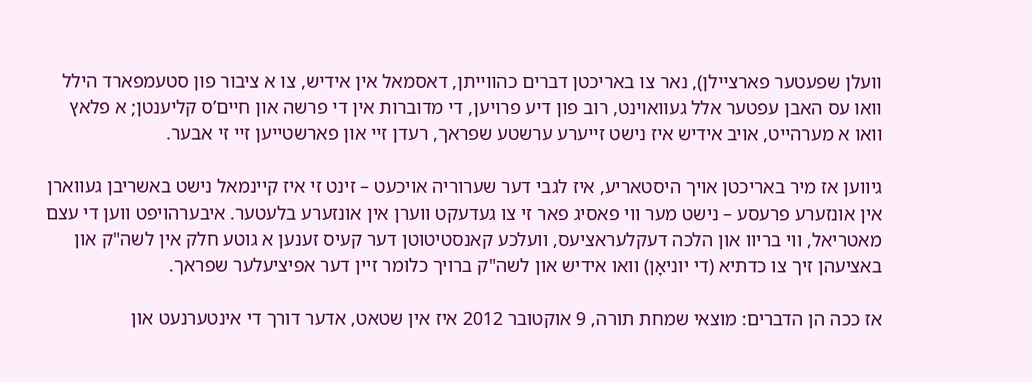וועלן שפעטער פארציילן), נאר צו באריכטן דברים כהווייתן, דאסמאל אין אידיש, צו א ציבור פון סטעמפארד הילל וואו עס האבן עפטער אלל געוואוינט, רוב פון דיע פרויען, די מדוברות אין די פרשה און חיים’ס קליענטן; א פלאץ וואו א מערהייט, אויב אידיש איז נישט זייערע ערשטע שפראך, רעדן זיי און פארשטייען זיי זי אבער.

גיווען אז מיר באריכטן אויך היסטאריע, איז לגבי דער שערוריה אויכעט – זינט זי איז קיינמאל נישט באשריבן געווארן אין אונזערע פרעסע – נישט מער ווי פאסיג פאר זי צו געדעקט ווערן אין אונזערע בלעטער. איבערהויפט ווען די עצם מאטריאל, ווי בריוו און הלכה דעקלעראציעס, וועלכע קאנסטיטוטן דער קעיס זענען א גוטע חלק אין לשה"ק און באציעהן זיך צו כדתיא (די יוניאָן) וואו אידיש און לשה"ק ברויך כלומר זיין דער אפיציעלער שפראך.

אז ככה הן הדברים: מוצאי שמחת תורה, 9 אוקטובר 2012 איז אין שטאט, אדער דורך די אינטערנעט און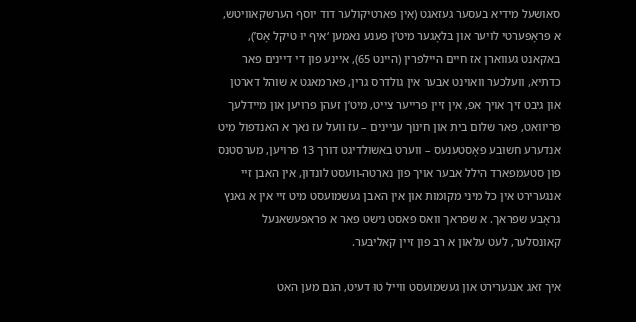סאושעל מידיא בעסער געזאגט (אין פארטיקולער דוד יוסף הערשקאוויטש, א פּראָפּערטי לויער און בּלאָגער מיט’ן פענע נאמען ‘איף יוּ טיקל אָס’), באקאנט געווארן אז חיים היילפרין (היינט 65), איינע פון די דיינים פאר כדתיא, וועלכער וואוינט אבער אין גולדרס גרין, פארמאגט א שוהל דארטן און גיבט זיך אויך אפ, אין זיין פרייער צייט, מיט’ן זעהן פרויען און מיידלעך פריוואט, פאר שלום בית און חינוך עניינים – עז וועל עז נאך א האנדפול מיט אנדערע חשובע פּאָסטענעס – ווערט באשולדיגט דורך 13 פרויען, מערסטנס פון סטעמפארד הילל אבער אויך פון נארטה-וועסט לונדון, אין האבן זיי אנגערירט אין כל מיני מקומות און אין האבן געשמועסט מיט זיי אין א גאנץ גראָבּע שפראך. א שפראך וואס פאסט נישט פאר א פראפעשאנעל קאונסלער, לעט עלאון א רב פון זיין קאליבּער.

איך זאג אנגערירט און געשמועסט ווייל טוּ דעיט, הגם מען האט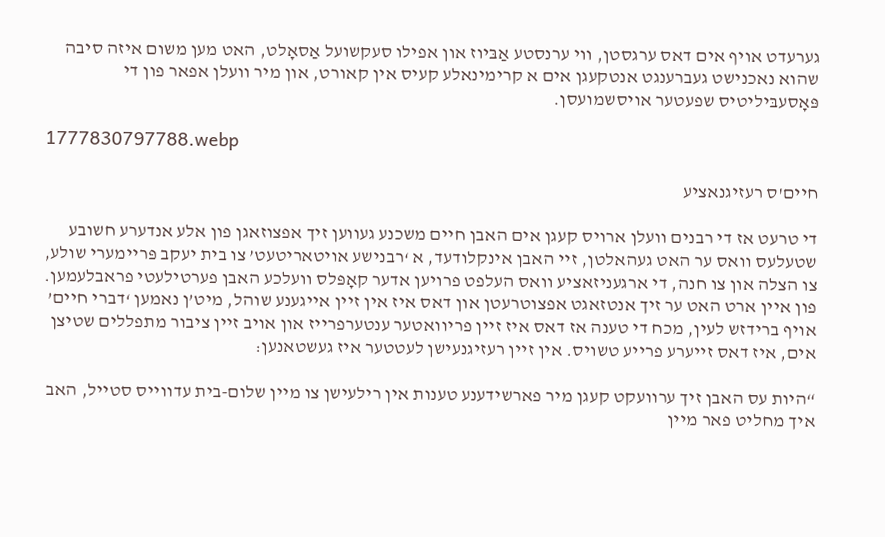גערעדט אויף אים דאס ערגסטן, ווי ערנסטע אַבּיוז און אפילו סעקשועל אַסאָלט, האט מען משום איזה סיבה שהוא נאכנישט געברענגט אנטקעגן אים א קרימינאלע קעיס אין קאורט, און מיר וועלן אפאר פון די פּאָסעבּיליטיס שפעטער אויסשמועסן.

1777830797788.webp

חיים'ס רעזיגנאציע

די טרעט אז די רבנים וועלן ארויס קעגן אים האבן חיים משכנע געווען זיך אפצוזאגן פון אלע אנדערע חשובע שטעלעס וואס ער האט געהאלטן, זיי האבן אינקלודעד, א ‘רבנישע אויטאריטעט’ צו בית יעקב פּריימערי שולע, צו הצלה און צו חנה, די ארגעניזאציע וואס העלפט פרויען אדער קאָפּלס וועלכע האבן פערטילעטי פראבלעמען. פון איין ארט האט ער זיך אנטזאגט אפצוטרעטן און דאס איז אין זיין אייגענע שוהל, מיט’ן נאמען ‘דברי חיים’ אויף ברידזש לעין, מכח די טענה אז דאס איז זיין פריוואטער ענטערפרייז און אויב זיין ציבור מתפללים שטיצן אים, איז דאס זייערע פרייע טשויס. אין זיין רעזיגנעישן לעטטער איז געשטאנען:

“היות עס האבן זיך ערוועקט קעגן מיר פארשידענע טענות אין רילעישן צו מיין שלום-בית עדווייס סטייל, האב איך מחליט פאר מיין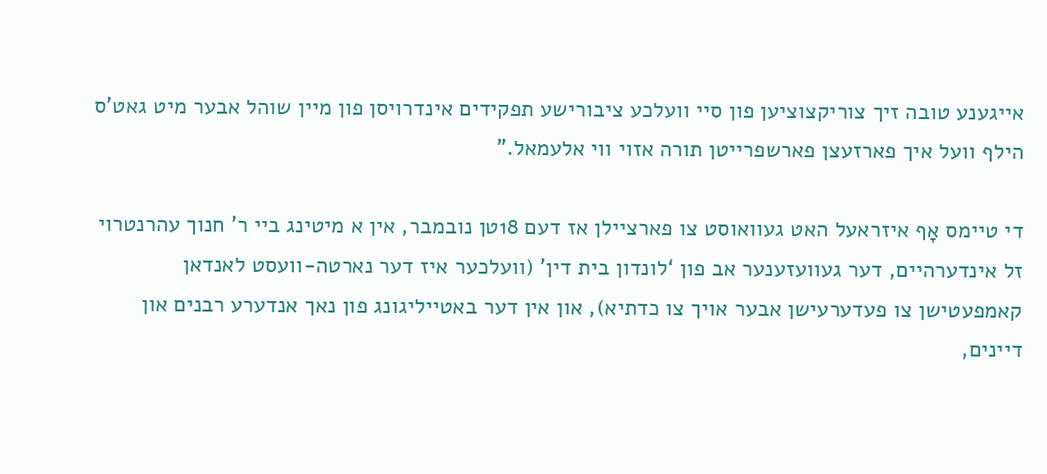אייגענע טובה זיך צוריקצוציען פון סיי וועלכע ציבורישע תפקידים אינדרויסן פון מיין שוהל אבער מיט גאט’ס הילף וועל איך פארזעצן פארשפרייטן תורה אזוי ווי אלעמאל."

די טיימס אָף איזראעל האט געוואוסט צו פארציילן אז דעם 18טן נובמבר, אין א מיטינג ביי ר’ חנוך עהרנטרוי זל אינדערהיים, דער געוועזענער אב פון ‘לונדון בית דין’ (וועלכער איז דער נארטה-וועסט לאנדאן קאמפעטישן צו פעדערעישן אבער אויך צו כדתיא), און אין דער באטייליגונג פון נאך אנדערע רבנים און דיינים,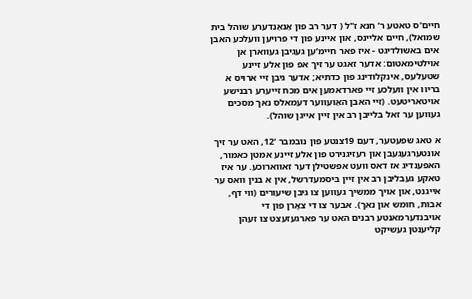חיים’ס טאטע ר’ חנא ז"ל ( דער רב פון אַנאַנדערע שוהל בית שמואל), חיים אליינס, און איינע פון די פרויען וועלכע האבן אים באשולדיגט - איז פאר חיימ’ען געגיבן געווארן אן אוילטימאטום: אדער זאגט ער זיך אפ פון אלע זיינע שטעלעס, אינקלודינג פון כדתיא; אדער גיבן זיי ארויס א בריוו אין וועלכע זיי פארדאמען אים מכח זייערע רבנישע אויטאריטעט. (זיי האבן האַועווער דעמאלס נאך מסכים געווען ער זאל בלייבן רב אין זיין אייגן שוהל).

א טאג שפעטער, דעם 19צנטע פון נובמבר ‘12, האט ער זיך אונטערגעגעבן און רעזיגנירט פון אלע זיינע אמטן כאמור, האפענדיג אז דאס וועט אפשטילן דער זאווארוכע. ער איז טאקע געבליבן רב אין זיין בּיסמעדרשל, אין א בנין וואס ער אייגנט, און אויך ממשיך געווען צו גיבן שיעורים (ווי דף, אבות, חומש און נאך). אבער צו די צאָרן פון די אויבנדערמאנטע רבנים האט ער פארגעזעצט צו זעהן קליענטן געשיקט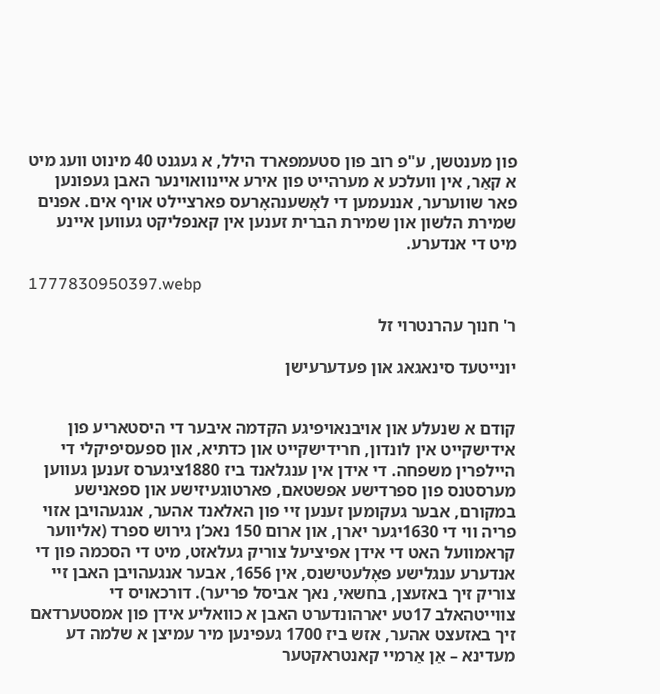פון מענטשן, ע"פ רוב פון סטעמפארד הילל, א געגנט 40 מינוט וועג מיט א קאַר, אין וועלכע א מערהייט פון אירע איינוואוינער האבן געפונען פאר שווערער, אננעמען די לאָשענהאָרעס פארציילט אויף אים. אפנים שמירת הלשון און שמירת הברית זענען אין קאנפליקט געווען איינע מיט די אנדערע.

1777830950397.webp

ר' חנוך עהרנטרוי זל

יונייטעד סינאגאג און פעדערעישן


קודם א שנעלע און אויבנאויפיגע הקדמה איבער די היסטאריע פון אידישקייט אין לונדון, חרידישקייט און כדתיא, און ספעסיפיקלי די היילפרין משפחה. די אידן אין ענגלאנד ביז 1880ציגערס זענען געווען מערסטנס פון ספרדישע אפשטאם, פארטוגעיזישע און ספאנישע במקורם, אבער געקומען זענען זיי פון האלאנד אהער, אנגעהויבן אזוי פריה ווי די 1630יגער יארן, און ארום 150 נאכ’ן גירוש ספרד (אליווער קראמוועל האט די אידן אפיציעל צוריק געלאזט, מיט די הסכמה פון די אנדערע ענגלישע פּאָלעטישנס, אין 1656, אבער אנגעהויבן האבן זיי צוריק זיך באזעצן, בחשאי, נאך אביסל פריער). דורכאויס די צווייטהאלב 17טע יארהונדערט האבן א כוואליע אידן פון אמסטערדאם זיך באזעצט אהער, אזש ביז 1700 געפינען מיר עמיצן א שלמה דע מעדינא – אַן אַרמיי קאנטראקטער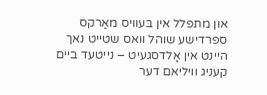און מתפלל אין בּעוויס מאַרקס ספרדישע שוהל וואס שטייט נאך היינט אין אָלדסגעיט – נייטעד ביים קעניג וויליאם דער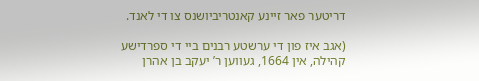דריטער פאר זיינע קאנטריביושנס צו די לאנד.

(אגב איז פון די ערשטע רבנים ביי די ספרדישע קהילה, אין 1664, געווען ר’ יעקב בן אהרן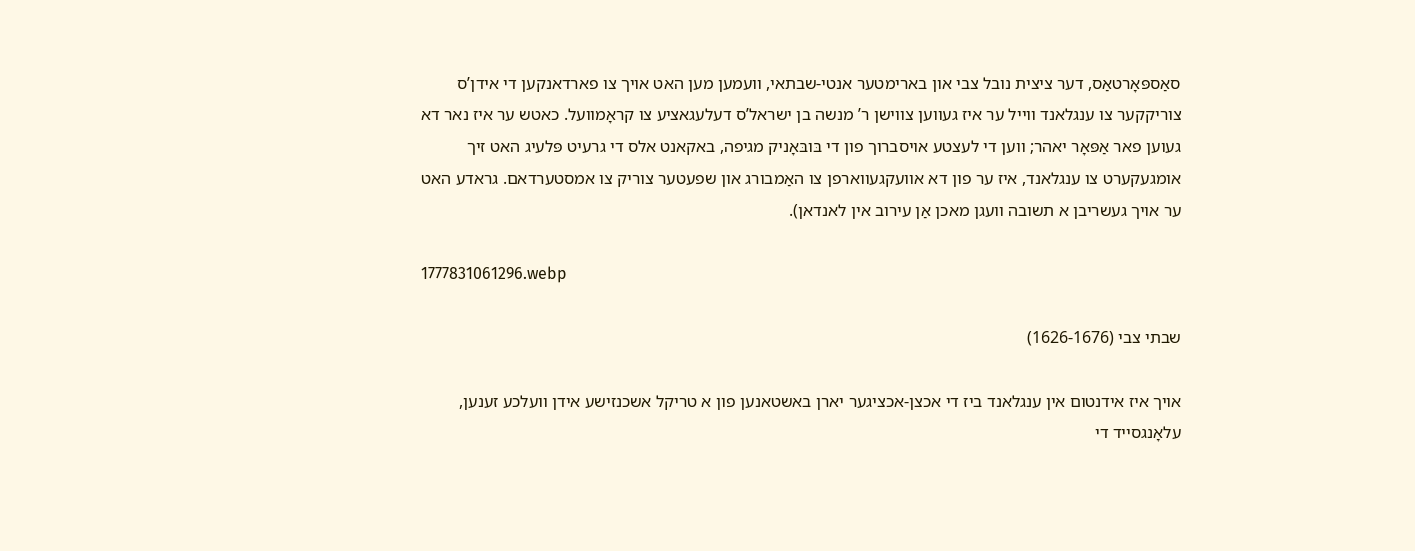סאַספּאָרטאַס, דער ציצית נובל צבי און בארימטער אנטי-שבתאי, וועמען מען האט אויך צו פארדאנקען די אידן’ס צוריקקער צו ענגלאנד ווייל ער איז געווען צווישן ר’ מנשה בן ישראל’ס דעלעגאציע צו קראָמוועל. כאטש ער איז נאר דא געוען פאר אַפּאָר יאהר; ווען די לעצטע אויסברוך פון די בּובּאָניק מגיפה, באקאנט אלס די גרעיט פּלעיג האט זיך אומגעקערט צו ענגלאנד, איז ער פון דא אוועקגעווארפן צו האַמבורג און שפעטער צוריק צו אמסטערדאם. גראדע האט ער אויך געשריבן א תשובה וועגן מאכן אַן עירוב אין לאנדאן).

1777831061296.webp

שבתי צבי (1626-1676)

אויך איז אידנטום אין ענגלאנד ביז די אכצן-אכציגער יארן באשטאנען פון א טריקל אשכנזישע אידן וועלכע זענען, עלאָנגסייד די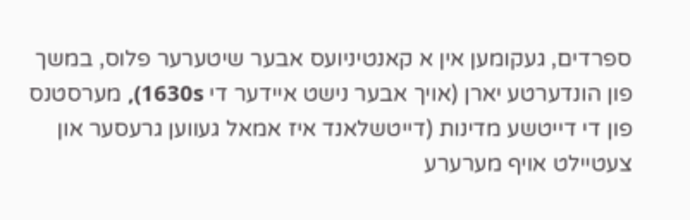ספרדים, געקומען אין א קאנטיניועס אבער שיטערער פלוס, במשך פון הונדערטע יארן (אויך אבער נישט איידער די 1630s), מערסטנס פון די דייטשע מדינות (דייטשלאנד איז אמאל געווען גרעסער און צעטיילט אויף מערערע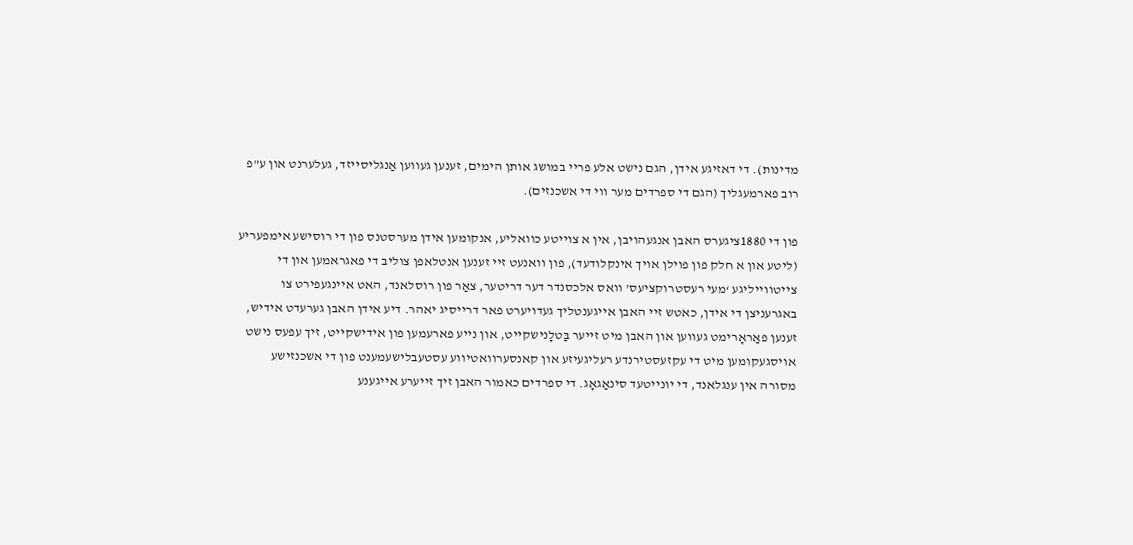מדינות). די דאזיגע אידן, הגם נישט אלע פריי במושג אותן הימים, זענען געווען אַנגליסייזד, געלערנט און ע"פ רוב פארמעגליך (הגם די ספרדים מער ווי די אשכנזים).

פון די 1880ציגערס האבן אנגעהויבן, אין א צוייטע כוואליע, אנקומען אידן מערסטנס פון די רוסישע אימפעריע (ליטע און א חלק פון פוילן אויך אינקלודעד), פון וואנעט זיי זענען אנטלאפן צוליב די פאגראמען און די צייטווייליגע ‘מעי רעסטרוקציעס’ וואס אלכסנדר דער דריטער, צאַר פון רוסלאנד, האט איינגעפירט צו באגרעניצן די אידן, כאטש זיי האבן אייגענטליך געדויערט פאר דרייסיג יאהר. דיע אידן האבן גערעדט אידיש, זענען פאַראָרימט געווען און האבן מיט זייער בַּטלָנישקייט, און נייע פארעמען פון אידישקייט, זיך עפעס נישט אויסגעקומען מיט די עקזעסטירנדע רעליגעיזע און קאנסערוואטיווע עסטעבלישעמענט פון די אשכנזישע מסורה אין ענגלאנד, די יונייטעד סינאַגאָג. די ספרדים כאמור האבן זיך זייערע אייגענע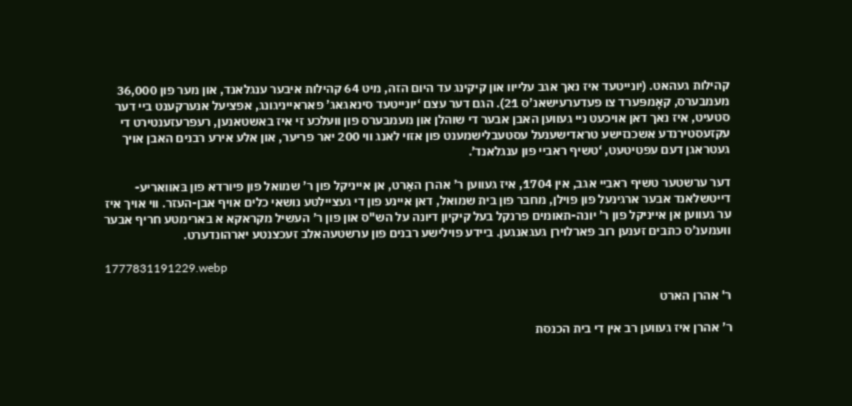קהילות געהאט. (יונייטעד איז נאך אגב עלייוו און קיקינג עד היום הזה, מיט 64 קהילות איבער ענגלאנד, און מער פון 36,000 מעמבערס, קאָמפּערד צו פעדערעישאנ’ס 21). הגם דער עצם ‘יונייטעד סינאגאג’ פאראייניגונג, אפציעל אנערקענט ביי דער סטעיט, איז נאך דאן אויכעט ניי געווען האבן אבער די שוהלן און מעמבערס פון וועלכע זי איז באשטאנען, רעפרעזענטירט די עקזעסטירנדע אשכנזישע טראדישענעל עסטעבלישמענט פון אזוי לאנג ווי 200 יאר פריער, און אלע אירע רבנים האבן אויך געטראגן דעם עפטיטעט, ‘טשיף ראביי פון ענגלאנד’.

דער ערשטער טשיף ראביי אגב, אין 1704, איז געווען ר’ אהרן האַרט, אן אייניקל פון ר’ שמואל פון פיורדא פון בּאוואריע-דייטשלאנד אבער ארגינעל פון פוילן, מחבר פון בית שמואל, דאן איינע פון די געציילטע נושאי כלים אויף אבן-העזר. ווי אויך איז ער געווען אן אייניקל פון ר’ יונה-תאומים פרנקל בעל קיקיון דיונה על הש"ס און פון ר’ העשיל מקראקא א בארימטע חריף אבער וועמענ’ס כתבים זענען רוב פארלוירן געגאנגען. ביידע פוילישע רבנים פון ערשטעהאלב זעכצנטע יארהונדערט.

1777831191229.webp

ר' אהרן הארט

ר’ אהרן איז געווען רב אין די בית הכנסת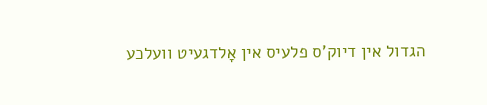הגדול אין דיוק’ס פלעיס אין אָלדגעיט וועלכע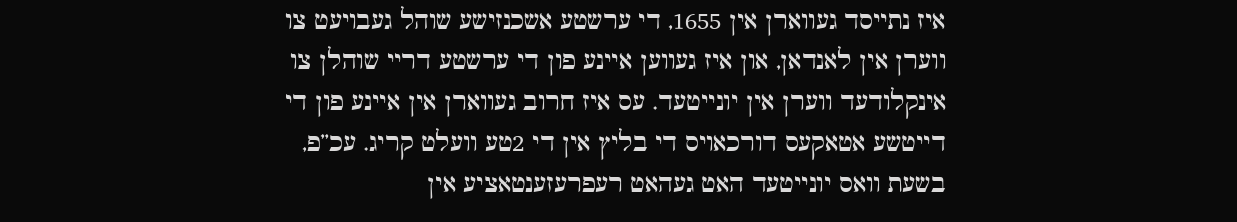איז נתייסד געווארן אין 1655, די ערשטע אשכנזישע שוהל געבויעט צו ווערן אין לאנדאן, און איז געווען איינע פון די ערשטע דריי שוהלן צו אינקלודעד ווערן אין יונייטעד. עס איז חרוב געווארן אין איינע פון די דייטשע אטאקעס דורכאויס די בליץ אין די 2טע וועלט קריג. עכ”פ, בשעת וואס יונייטעד האט געהאט רעפרעזענטאציע אין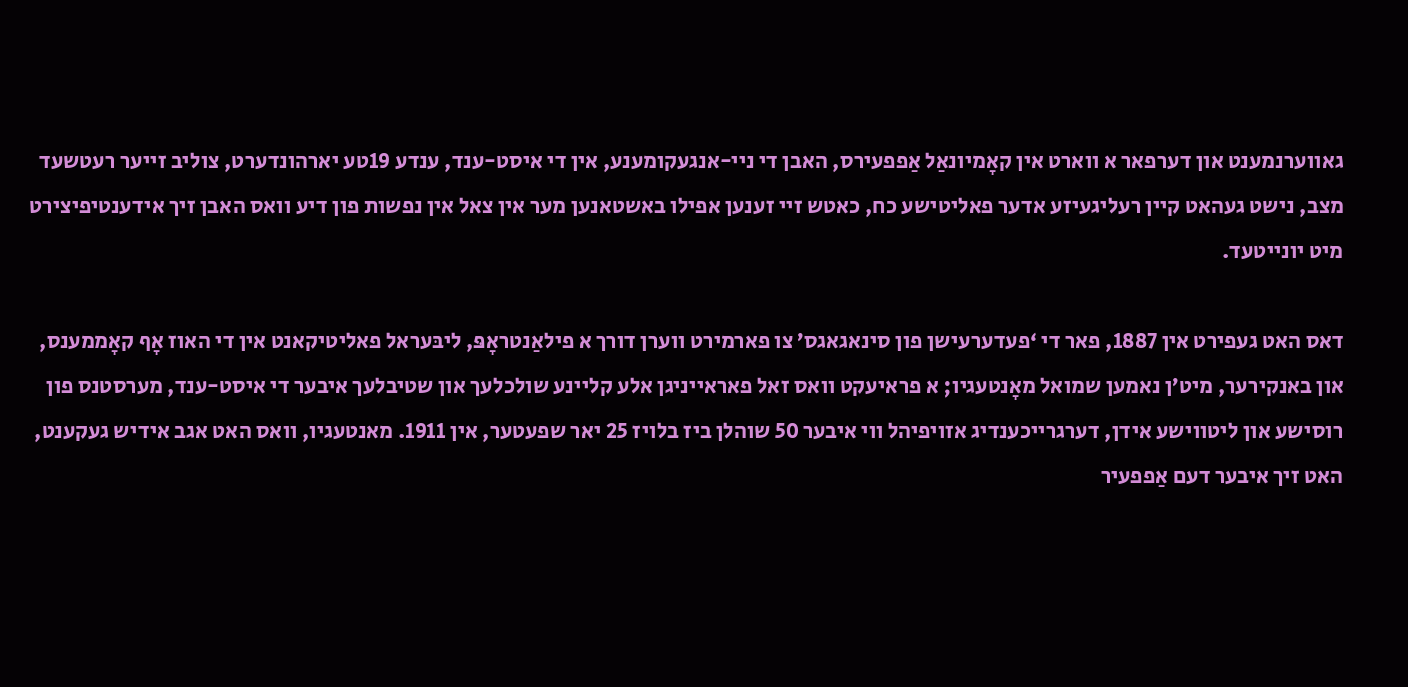גאווערנמענט און דערפאר א ווארט אין קאָמיונאַל אַפפעירס, האבן די ניי-אנגעקומענע, אין די איסט-ענד, ענדע 19טע יארהונדערט, צוליב זייער רעטשעד מצב, נישט געהאט קיין רעליגעיזע אדער פאליטישע כח, כאטש זיי זענען אפילו באשטאנען מער אין צאל אין נפשות פון דיע וואס האבן זיך אידענטיפיצירט מיט יונייטעד.

דאס האט געפירט אין 1887, פאר די ‘פעדערעישן פון סינאגאגס’ צו פארמירט ווערן דורך א פילאַנטראָפּ, ליבּעראל פאליטיקאנט אין די האוז אָף קאָממענס, און באנקירער, מיט’ן נאמען שמואל מאָנטעגיו; א פראיעקט וואס זאל פאראייניגן אלע קליינע שולכלעך און שטיבלעך איבער די איסט-ענד, מערסטנס פון רוסישע און ליטווישע אידן, דערגרייכענדיג אזויפיהל ווי איבער 50 שוהלן ביז בלויז 25 יאר שפעטער, אין 1911. מאנטעגיו, וואס האט אגב אידיש געקענט, האט זיך איבער דעם אַפפעיר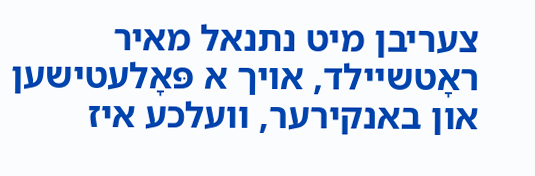צעריבן מיט נתנאל מאיר ראָטשיילד, אויך א פּאָלעטישען און באנקירער, וועלכע איז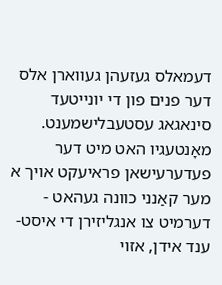דעמאלס געזעהן געווארן אלס דער פנים פון די יונייטעד סינאגאג עסטעבלישמענט. מאָנטעגיו האט מיט דער פעדערעישאן פראיעקט אויך א מער קאַנני כוונה געהאט - דערמיט צו אנגליזירן די איסט-ענד אידן, אזוי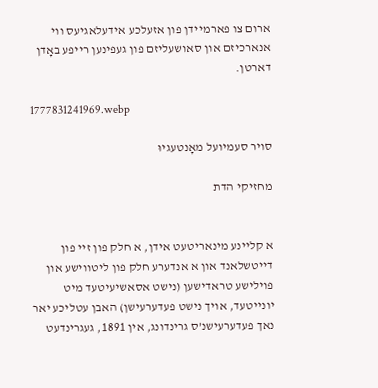ארום צו פארמיידן פון אזעלכע אידעלאגיעס ווי אנארכיזם און סאושעליזם פון געפינען רייפע באָדן דארטן.

1777831241969.webp

סויר סעמיועל מאָנטעגיוּ

מחזיקי הדת


א קליינע מינאריטעט אידן, א חלק פון זיי פון דייטשלאנד און א אנדערע חלק פון ליטווישע און פוילישע טראדישען (נישט אסאשיעיטעד מיט יונייטעד, אויך נישט פעדערעישן) האבן עטליכע יאר נאך פעדערעישנ’ס גרינדונג, אין 1891, געגרינדעט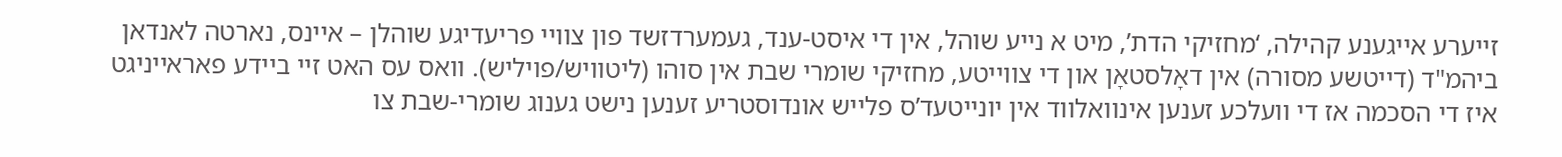זייערע אייגענע קהילה, ‘מחזיקי הדת’, מיט א נייע שוהל, אין די איסט-ענד, געמערדזשד פון צוויי פריעדיגע שוהלן – איינס, נארטה לאנדאן ביהמ"ד (דייטשע מסורה) אין דאָלסטאָן און די צווייטע, מחזיקי שומרי שבת אין סוהו (ליטוויש/פויליש). וואס עס האט זיי ביידע פאראייניגט איז די הסכמה אז די וועלכע זענען אינוואלווד אין יונייטעד’ס פלייש אונדוסטריע זענען נישט גענוג שומרי-שבת צו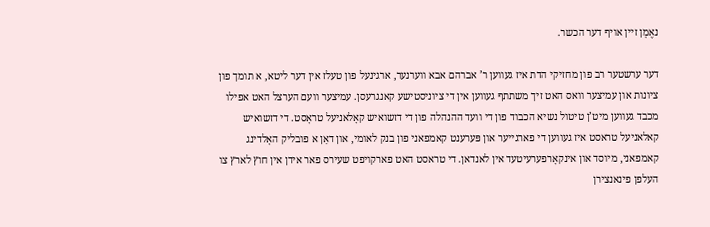נאֶמָן זיין אויף דער הכשר.

דער ערשטער רב פון מחזיקי הדת איז געווען ר’ אברהם אבא ווערנער, ארגינעל פון טעלז אין דער ליטא, א תומך פון ציונות און עמיצער וואס האט זיך משתתף געווען אין די ציוניסטישע קאנגרעסן. עמיצער וועם הערצל האט אפילו מכבד געווען מיט’ן טיטול נשיא הכבוד פון די וועד ההנהלה פון די דזשואיש קאָלאניעל טראָסט. די דזשואיש קאלאניעל טראסט איז געווען די פארגייער און פּערענט קאמפאני פון בנק לאומי, און דאַן א פובליק האָלדינג קאמפאני, מיוסד און אינקאָרפערעיטעד אין לאנדאן. די טראסט האט פארקויפט שעירס פאר אידן אין חוץ לארץ צו העלפן פינאנצירן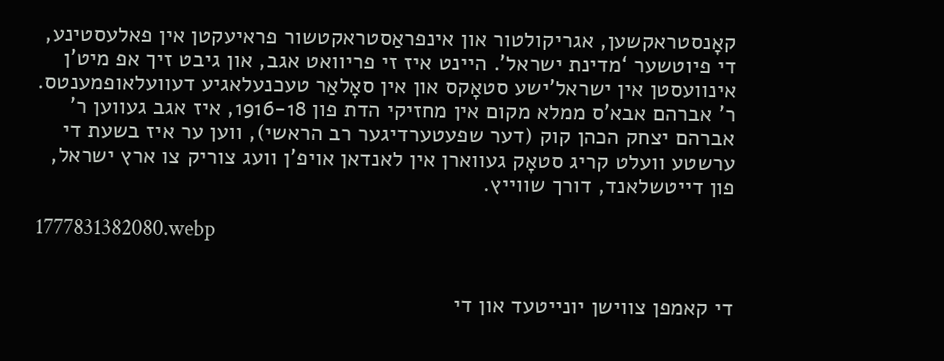קאָנסטראקשען, אגריקולטור און אינפראַסטראקטשור פראיעקטן אין פאלעסטינע, די פיוטשער ‘מדינת ישראל’. היינט איז זי פריוואט אגב, און גיבט זיך אפ מיט’ן אינוועסטן אין ישראל’ישע סטאָקס און אין סאָלאַר טעכנעלאגיע דעוועלאופמענטס. ר’ אברהם אבא’ס ממלא מקום אין מחזיקי הדת פון 1916-18, איז אגב געווען ר’ אברהם יצחק הכהן קוק (דער שפעטערדיגער רב הראשי), ווען ער איז בשעת די ערשטע וועלט קריג סטאָק געווארן אין לאנדאן אויפ’ן וועג צוריק צו ארץ ישראל, פון דייטשלאנד, דורך שווייץ.

1777831382080.webp


די קאמפן צווישן יונייטעד און די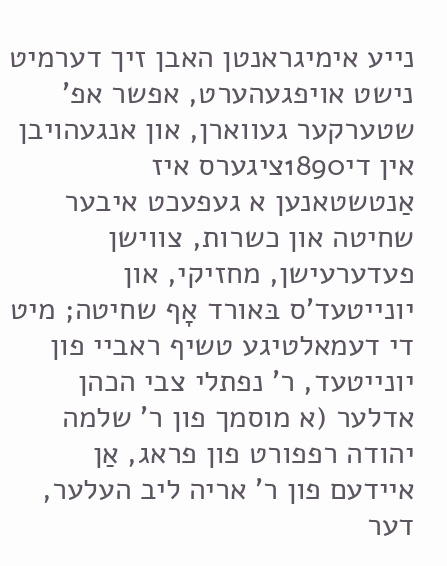נייע אימיגראנטן האבן זיך דערמיט נישט אויפגעהערט, אפשר אפ’ שטערקער געווארן, און אנגעהויבן אין די1890ציגערס איז אַנטשטאנען א געפעכט איבער שחיטה און כשרות, צווישן פעדערעישן, מחזיקי, און יונייטעד’ס בּאורד אָף שחיטה; מיט די דעמאלטיגע טשיף ראביי פון יונייטעד, ר’ נפתלי צבי הכהן אדלער (א מוסמך פון ר’ שלמה יהודה רפפורט פון פראג, אַן איידעם פון ר’ אריה ליב העלער, דער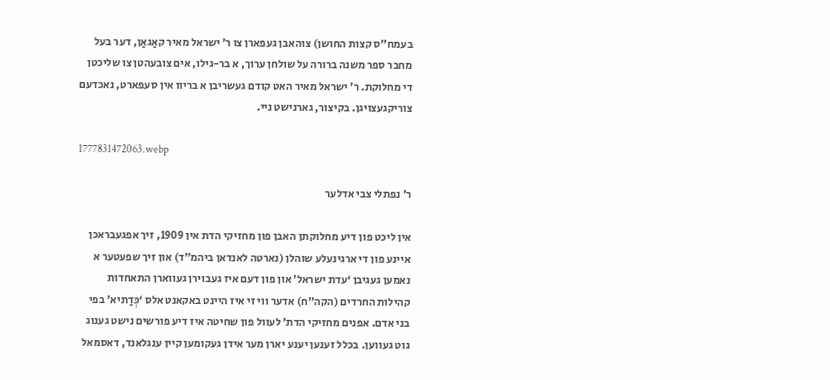בעמח"ס קצות החושן) צוהאבן געפארן צו ר’ ישראל מאיר קאַגאַן, דער בעל מחבר ספר משנה ברורה על שולחן ערוך, א בר-גילו, אים צובעהטן צו שליכטן די מחלוקת. ר’ ישראל מאיר האט קודם געשריבן א בריוו אין סעפארט, נאכדעם צוריקגעצויגן. בקיצור, גארנישט ניי.

1777831472063.webp

ר' נפתלי צבי אדלער

אין ליכט פון דיע מחלוקתן האבן פון מחזיקי הדת אין 1909, זיך אפגעבראכן איינע פון די ארגינעלע שוהלן (נארטה לאנדאן ביהמ"ד) און זיך שפעטער א נאמען געגיבן ‘עדת ישראל’ און פון דעם איז געבוירן געווארן התאחדות קהילות החרדים (הקה"ח) אדער ווי זי איז היינט באקאנט אלס ‘כְּדַתיא’ בפי בני אדם. אפנים מחזיקי הדת’ לעוול פון שחיטה איז דיע פורשים נישט גענוג גוט געווען. בכלל זענען יענע יארן מער אידן געקומען קיין ענגלאנד, דאסמאל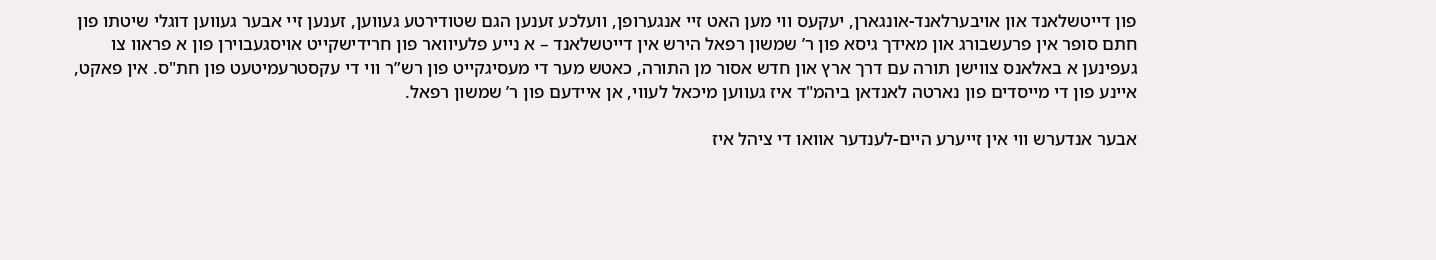פון דייטשלאנד און אויבערלאנד-אונגארן, יעקעס ווי מען האט זיי אנגערופן, וועלכע זענען הגם שטודירטע געווען, זענען זיי אבער געווען דוגלי שיטתו פון חתם סופר אין פרעשבורג און מאידך גיסא פון ר’ שמשון רפאל הירש אין דייטשלאנד – א נייע פלעיוואר פון חרידישקייט אויסגעבוירן פון א פראוו צו געפינען א באלאנס צווישן תורה עם דרך ארץ און חדש אסור מן התורה, כאטש מער די מעסיגקייט פון רש”ר ווי די עקסטרעמיטעט פון חת"ס. אין פאקט, איינע פון די מייסדים פון נארטה לאנדאן ביהמ"ד איז געווען מיכאל לעווי, אן איידעם פון ר’ שמשון רפאל.

אבער אנדערש ווי אין זייערע היים-לענדער אוואו די ציהל איז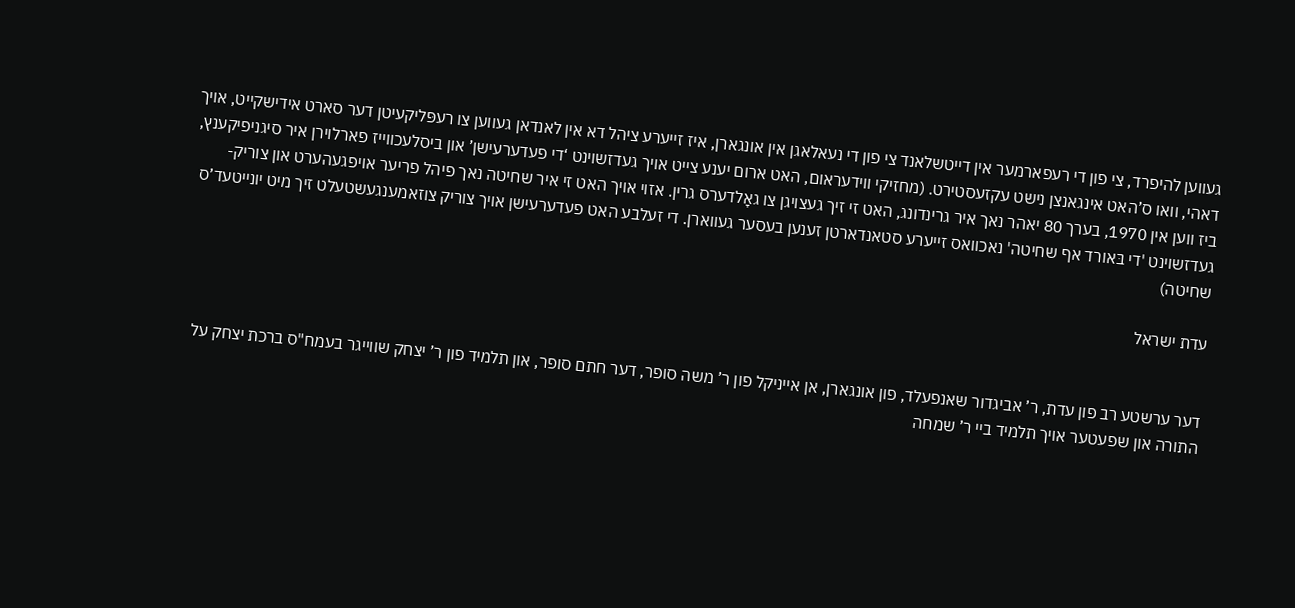געווען להיפרד, צי פון די רעפארמער אין דייטשלאנד צי פון די נעאלאגן אין אונגארן, איז זייערע ציהל דא אין לאנדאן געווען צו רעפּליקעיטן דער סארט אידישקייט, אויך דאהי, וואו ס’האט אינגאנצן נישט עקזעסטירט. (מחזיקי ווידעראום, האט ארום יענע צייט אויך געדזשוינט ‘די פעדערעישן’ און ביסלעכווייז פארלוירן איר סיגניפיקענץ, ביז ווען אין 1970, בערך 80 יאהר נאך איר גרינדונג, האט זי זיך געצויגן צו גאָלדערס גרין. אזוי אויך האט זי איר שחיטה נאך פיהל פריער אויפגעהערט און צוריק-געדזשוינט 'די בּאורד אף שחיטה' נאכוואס זייערע סטאנדארטן זענען בעסער געווארן. די זעלבע האט פעדערעישן אויך צוריק צוזאמענגעשטעלט זיך מיט יונייטעד’ס שחיטה)

עדת ישראל


דער ערשטע רב פון עדת, ר’ אביגדור שאנפעלד, פון אונגארן, אן אייניקל פון ר’ משה סופר, דער חתם סופר, און תלמיד פון ר’ יצחק שווייגר בעמח"ס ברכת יצחק על התורה און שפעטער אויך תלמיד ביי ר’ שמחה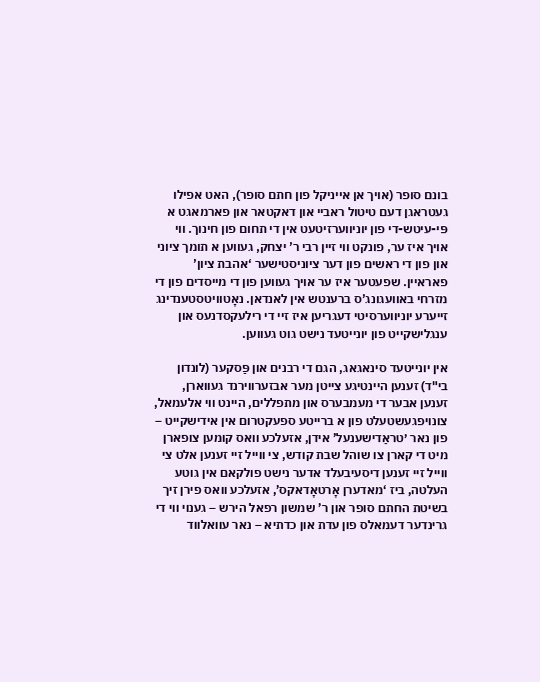בונם סופר (אויך אן אייניקל פון חתם סופר), האט אפילו געטראגן דעם טיטול ראביי און דאקטאר און פארמאגט א פּי-עיטש-די פון יוניווערזיטעט אין די תחום פון חינוך. ווי אויך איז ער, פונקט ווי זיין רבי ר’ יצחק, געווען א תומך ציוני און פון די ראשים פון דער ציוניסטישער ‘אהבת ציון’ פאראיין. שפעטער איז ער אויך געווען פון די מייסדים פון די מזרחי באוועגונג’ס ברענטש אין לאנדאן. נאָטוויטסטענדינג זייערע יוניווערסיטי דעגריען איז זיי די רילעקסדנעס און ענגלישקייט פון יונייטעד נישט גוט געווען.

אין יונייטעד סינאגאג, הגם די רבנים און פַּסקער (לונדון בי"ד) זענען היינטיגע צייטן מער אבזערווירנד געווארן, זענען אבער די מעמבערס און מתפללים, היינט ווי אלעמאל, צונויפגעשטעלט פון א ברייטע ספעקטרום אין אידישקייט – פון נאר ׳טראַדישענעל’ אידן, אזעלכע וואס קומען צופארן מיט די קארן צו שוהל שבת קודש, צי ווייל זיי זענען אלט צי ווייל זיי זענען דיסעיבעלד אדער נישט פולקאם אין גוטע העלטה, ביז ‘מאדערן אָרטאָדאקס’, אזעלכע וואס פירן זיך בשיטת החתם סופר און ר’ שמשון רפאל הירש – גענוי ווי די גרינדער דעמאלס פון עדת און כדתיא – נאר עוואלווד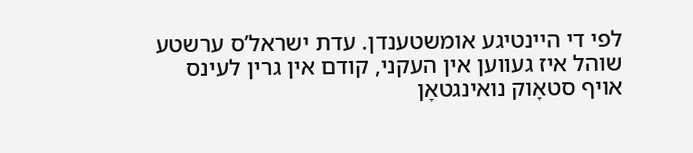לפי די היינטיגע אומשטענדן. עדת ישראל’ס ערשטע שוהל איז געווען אין העקני, קודם אין גרין לעינס אויף סטאָוק נואינגטאָן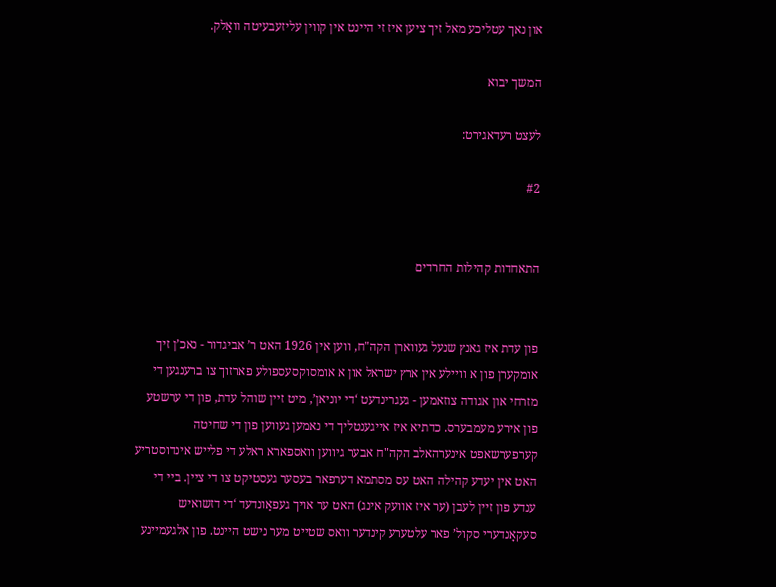און נאך עטליכע מאל זיך ציען איז זי היינט אין קווין עליזעבעיטה וואָלק.

המשך יבוא

לעצט רעדאגירט:

#2


התאחדות קהילות החרדים


פון עדת איז גאנץ שנעל געווארן הקה"ח, ווען אין 1926 האט ר’ אביגדור - נאכ’ן זיך אומקערן פון א וויילע אין ארץ ישראל און א אומסוקסעספולע פארזוך צו ברענגען די מזרחי און אגודה צוזאמען - געגרינדעט ‘די יוניאן’, מיט זיין שוהל עדת, פון די ערשטע פון אירע מעמבערס. כדתיא איז אייגענטליך די נאמען געווען פון די שחיטה קערפערשאפט אינערהאלב הקה"ח אבער גיווען וואספארא ראלע די פלייש אינדוסטריע האט אין יעדע קהילה האט עס מסתמא דערפאר בעסער געסטיקט צו די ציין. ביי די ענדע פון זיין לעבן (ער איז אוועק אינג) האט ער אויך געפאַונדעד ‘די דזשואיש סעקאָנדערי סקול’ פאר עלטערע קינדער וואס שטייט מער נישט היינט. פון אלגעמיינע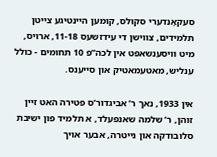סעקאָנדערי סקולס, קומען היינטיגע צייטן תלמידים, צווישן די עידזשעס 11-18, ארויס, מיט וויסענשאפט אין לכה”פ 10 תחומים - כולל ענליש, מאטעמאטיק און סייענס.

אין 1933, נאך ר’ אביגדור’ס פטירה האט זיין זוהן, ר’ שלמה שאנפעלד, א תלמיד פון ישיבת סלובודקה און נייטרה, אבער אויך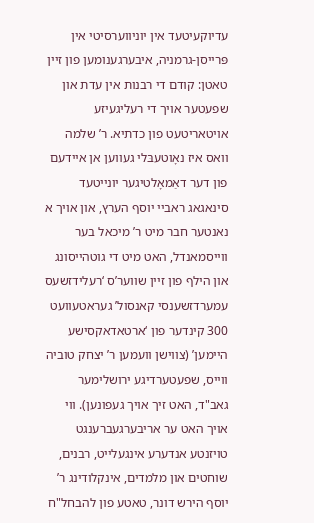עדיוקעיטעד אין יוניווערסיטי אין פּרייסן-גרמניה, איבערגענומען פון זיין טאטן: קודם די רבנות אין עדת און שפעטער אויך די רעליגעיזע אויטאריטעט פון כדתיא. ר’ שלמה וואס איז נאָוטעבּלי געווען אן איידעם פון דער דאַמאָלטיגער יונייטעד סינאגאג ראביי יוסף הערץ, און אויך א נאנטער חבר מיט ר’ מיכאל בער ווייסמאנדל, האט מיט די גוטהייסונג און הילף פון זיין שווער’ס ‘רעלידזשעס עמערדזשענסי קאנסול’ געראטעוועט 300 קינדער פון ‘ארטאדאקסישע היימען’ (צווישן וועמען ר’ יצחק טוביה ווייס, שפעטערדיגע ירושלימער גאב"ד, האט זיך אויך געפונען). ווי אויך האט ער אריבערגעברענגט טויזנטע אנדערע אינגעלייט, רבנים, שוחטים און מלמדים, אינקלודינג ר’ יוסף הירש דונר, טאטע פון להבחל"ח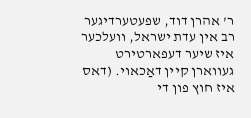ר’ אהרן דוד, שפעטערדיגער רב אין עדת ישראל, וועלכער איז שיער דעפארטירט געווארן קיין דאַכאוי. (דאס איז חוץ פון די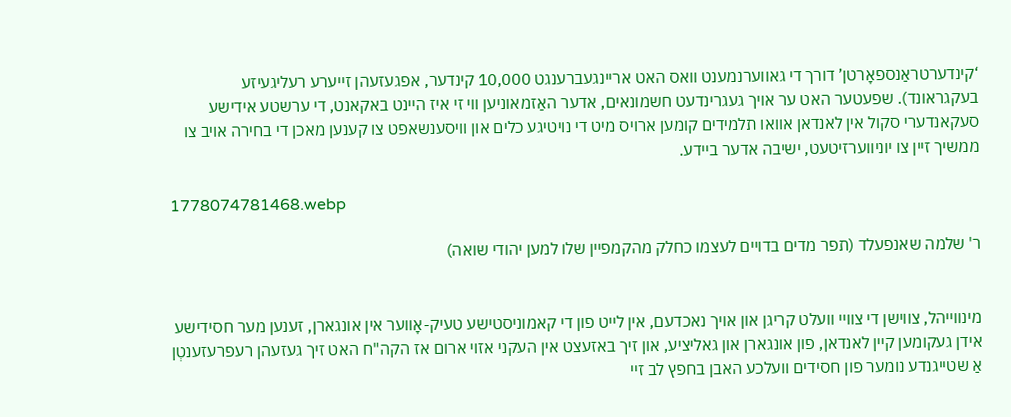‘קינדערטראַנספאָרטן’ דורך די גאווערנמענט וואס האט אריינגעברענגט 10,000 קינדער, אפגעזעהן זייערע רעליגעיזע בעקגראונד). שפעטער האט ער אויך געגרינדעט חשמונאים, אדער האַזמאוניען ווי זי איז היינט באקאנט, די ערשטע אידישע סעקאנדערי סקול אין לאנדאן אוואו תלמידים קומען ארויס מיט די נויטיגע כלים און וויסענשאפט צו קענען מאכן די בחירה אויב צו ממשיך זיין צו יוניווערזיטעט, ישיבה אדער ביידע.

1778074781468.webp

ר' שלמה שאנפעלד (תפר מדים בדויים לעצמו כחלק מהקמפיין שלו למען יהודי שואה)


מינווייהל, צווישן די צוויי וועלט קריגן און אויך נאכדעם, אין לייט פון די קאמוניסטישע טעיק-אָווער אין אונגארן, זענען מער חסידישע אידן געקומען קיין לאנדאן, פון אונגארן און גאליציע, און זיך באזעצט אין העקני אזוי ארום אז הקה"ח האט זיך געזעהן רעפרעזענטְן אַ שטייגנדע נומער פון חסידים וועלכע האבן בחפץ לב זיי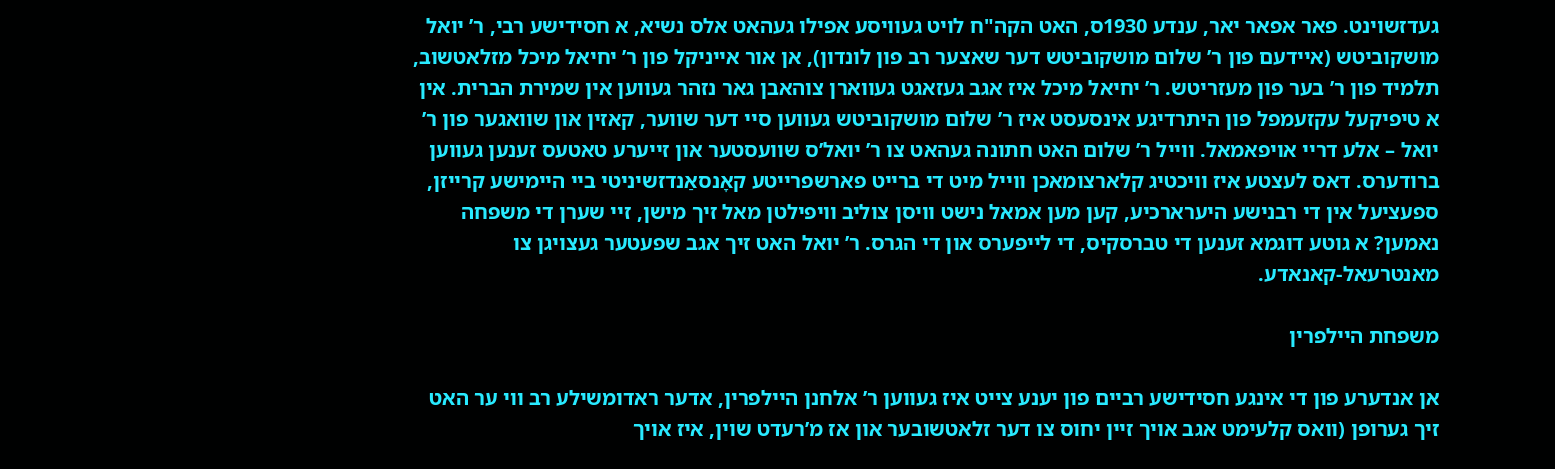געדזשוינט. פאר אפאר יאר, ענדע 1930ס, האט הקה"ח לויט געוויסע אפילו געהאט אלס נשיא, א חסידישע רבי, ר’ יואל מושקוביטש (איידעם פון ר’ שלום מושקוביטש דער שאצער רב פון לונדון), אן אור אייניקל פון ר’ יחיאל מיכל מזלאטשוב, תלמיד פון ר’ בער פון מעזריטש. ר’ יחיאל מיכל איז אגב געזאגט געווארן צוהאבן גאר נזהר געווען אין שמירת הברית. אין א טיפיקעל עקזעמפל פון היתרדיגע אינסעסט איז ר’ שלום מושקוביטש געווען סיי דער שווער, קאזין און שוואגער פון ר’ יואל – אלע דריי אויפאמאל. ווייל ר’ שלום האט חתונה געהאט צו ר’ יואל’ס שוועסטער און זייערע טאטעס זענען געווען ברודערס. דאס לעצטע איז וויכטיג קלארצומאכן ווייל מיט די ברייט פארשפרייטע קאָנסאַנדזשיניטי ביי היימישע קרייזן, ספעציעל אין די רבנישע היערארכיע, קען מען אמאל נישט וויסן צוליב וויפילטן מאל זיך מישן, זיי שערן די משפחה נאמען? א גוטע דוגמא זענען די טברסקיס, די לייפערס און די הגרס. ר’ יואל האט זיך אגב שפעטער געצויגן צו מאנטרעאל-קאנאדע.

משפחת היילפרין

אן אנדערע פון די אינגע חסידישע רביים פון יענע צייט איז געווען ר’ אלחנן היילפרין, אדער ראדומשילע רב ווי ער האט זיך גערופן (וואס קלעימט אגב אויך זיין יחוס צו דער זלאטשובער און אז מ’רעדט שוין, איז אויך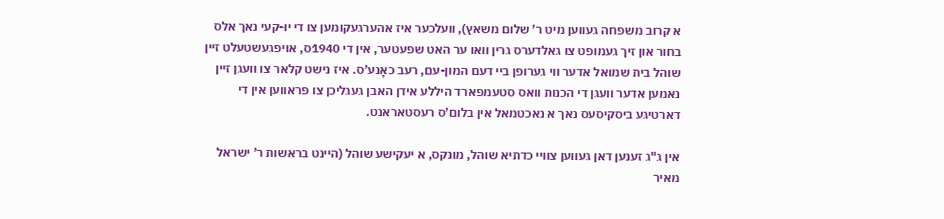א קרוב משפחה געווען מיט ר’ שלום משאץ), וועלכער איז אהערגעקומען צו די יוּ-קעי נאך אלס בחור און זיך געמופט צו גאלדערס גרין וואו ער האט שפעטער, אין די 1940ס, אויפגעשטעלט זיין שוהל בית שמואל אדער ווי גערופן ביי דעם המון-עם, רעב כאָנע’ס. איז נישט קלאר צו וועגן זיין נאמען אדער וועגן די הכנות וואס סטעמפארד היללע אידן האבן געגליכן צו פראווען אין די דארטיגע ביסקיסעס נאך א נאכטמאל אין בלום’ס רעסטאראנט.

אין ג"ג זענען דאן געווען צוויי כדתיא שוהל, מונקס, א יעקישע שוהל (היינט בראשות ר’ ישראל מאיר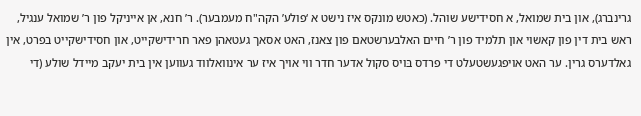גרינברג), און בית שמואל, א חסידישע שוהל. (כאטש מונקס איז נישט א ‘פולע’ הקה"ח מעמבער). ר’ חנא, אן אייניקל פון ר’ שמואל ענגיל, ראש בית דין פון קאשוי און תלמיד פון ר’ חיים האלבערשטאם פון צאנז, האט אסאך געטאהן פאר חרידישקייט, און חסידישקייט בפרט, אין גאלדערס גרין. ער האט אויפגעשטעלט די פרדס בּויס סקול אדער חדר ווי אויך איז ער אינוואלווד געווען אין בית יעקב מיידל שולע (די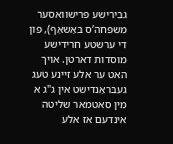גבירישע פרישוואסער משפחה’ס בּאַשאַף), פון די ערשטע חרידישע מוסדות דארטן. אויך האט ער אלע זיינע טעג געבּראַנדישט אין ג"ג א מין סאטמאר שליטה אינדעם אז אלע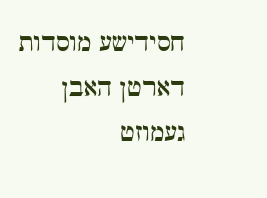חסידישע מוסדות דארטן האבן געמוזט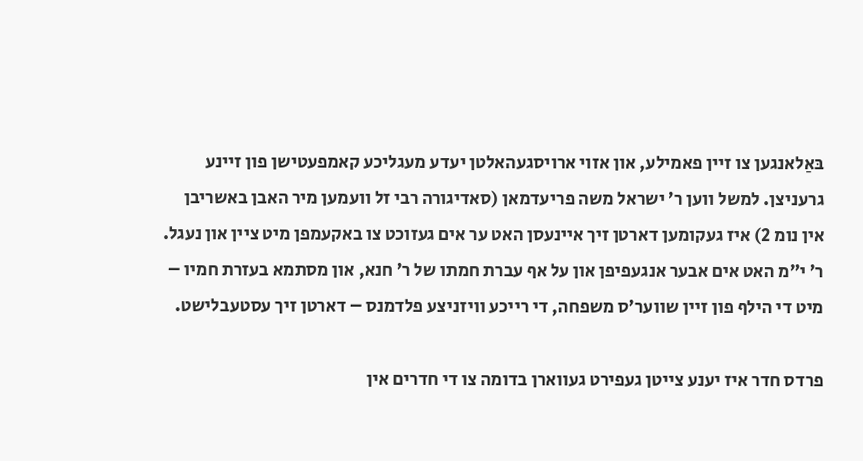בּאַלאנגען צו זיין פאמילע, און אזוי ארויסגעהאלטן יעדע מעגליכע קאמפעטישן פון זיינע גרעניצן. למשל ווען ר’ ישראל משה פריעדמאן (סאדיגורה רבי זל וועמען מיר האבן באשריבן אין נומ 2) איז געקומען דארטן זיך איינעסן האט ער אים געזוכט צו באקעמפן מיט ציין און נעגל. ר’ י”מ האט אים אבער אנגעפיפן און על אף עברת חמתו של ר’ חנא, און מסתמא בעזרת חמיו – מיט די הילף פון זיין שווער’ס משפחה, די רייכע וויזניצע פלדמנס – דארטן זיך עסטעבלישט.

פרדס חדר איז יענע צייטן געפירט געווארן בדומה צו די חדרים אין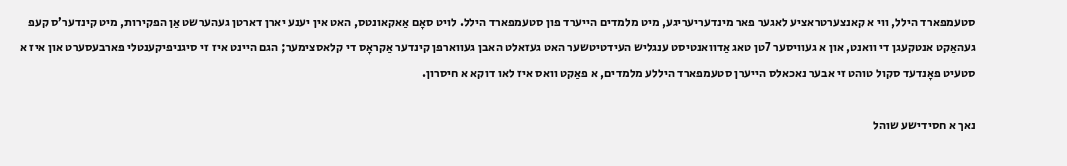סטעמפארד הילל, ווי א קאנצערטראציע לאגער פאר מינדעריעריגע, מיט מלמדים הייערד פון סטעמפארד הילל. לויט סאָם אַאקאונטס, האט אין יענע יארן דארטן געהערשט אַן הפקירות, מיט קינדער’ס קעפ געהאַקט אנטקעגן די וואנט, און א געוויסער 7טן טאג אַדוואנטיסט ענגליש העידטיטשער האט געזאלט האבן געווארפן קינדער אַקראָס די קלאסצימער; הגם היינט איז זי סיגניפיקענטלי פארבעסערט און איז א סטעיט פאָנדעד סקול טוהט זי אבער נאכאלס הייערן סטעמפארד היללע מלמדים, א פאַקט וואס איז לאו דוקא א חיסרון.

נאך א חסידישע שוהל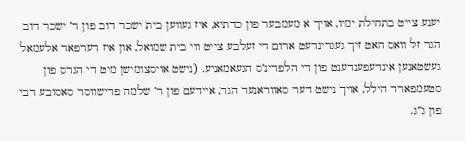יענע צייט בתחילת ימיו, אויך א מעמבער פון כדתיא, איז געווען בית ישכר דוב פון ר’ ישכר דוב הגר זל וואס האט זיך געגרינדעט ארום די זעלבע צייט ווי בית שמואל, און איז דערפאר אלעמאל געשטאנען אינדעפענדענט פון די הלפרינ’ס הגעאמאניע. (נישט אויסצומישן מיט די הגרס פון סטעמפארד הילל, אויך נישט דער סאווראנער הגר, איידעם פון ר’ שלמה פרישווסר סאסובע רבי פון ג”ג.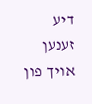דיע זענען אויך פון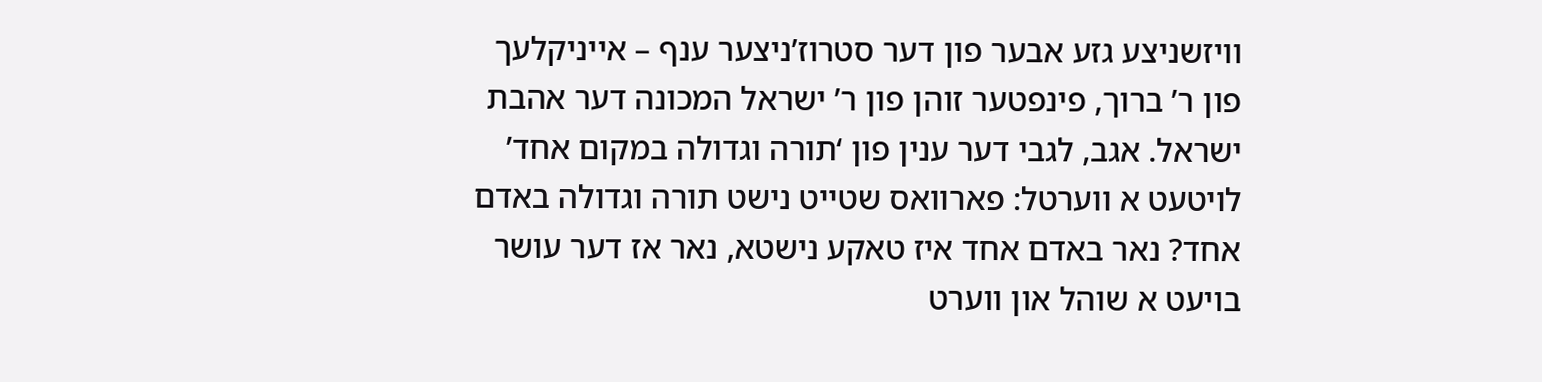וויזשניצע גזע אבער פון דער סטרוז’ניצער ענף – אייניקלעך פון ר’ ברוך, פינפטער זוהן פון ר’ ישראל המכונה דער אהבת ישראל. אגב, לגבי דער ענין פון ‘תורה וגדולה במקום אחד’ לויטעט א ווערטל: פארוואס שטייט נישט תורה וגדולה באדם אחד? נאר באדם אחד איז טאקע נישטא, נאר אז דער עושר בויעט א שוהל און ווערט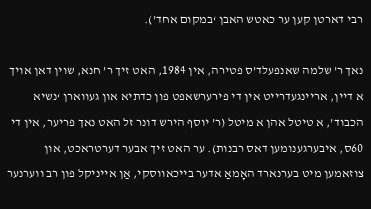רבי דארטן קען ער כאטש האבן ‘במקום אחד’).

נאך ר’ שלמה שאנפעלד’ס פטירה, אין 1984, האט זיך ר’ חנא, שוין דאן אויך א דיין, אריינגעדרייט אין די פירערשאפט פון כדתיא און געווארן ‘נשיא הכבוד’, א טיטל אהן א מיטל (ר’ יוסף הירש דונר זל האט נאך פריער, אין די 60ס, איבערגענומען דאס רבנות). ער האט זיך אבער דערטראכט, און צוזאמען מיט בערנארד האָמאַ אדער בייכאווסקי, אַן אייניקל פון רב ווערנער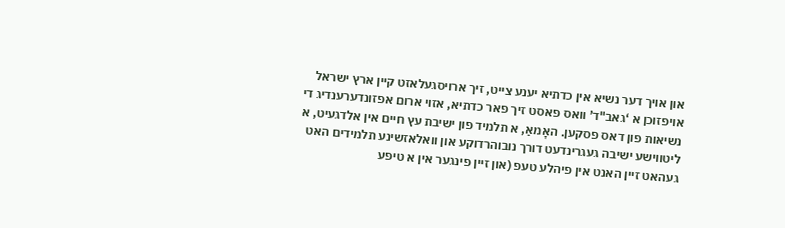און אויך דער נשיא אין כדתיא יענע צייט, זיך ארויסגעלאזט קיין ארץ ישראל אויפזוכן א ‘גאב"ד’ וואס פאסט זיך פאר כדתיא, אזוי ארום אפזונדערענדיג די נשיאות פון דאס פסקען. האָמאַ, א תלמיד פון ישיבת עץ חיים אין אלדגעיט, א ליטווישע ישיבה געגרינדעט דורך נובוהרדוקע און וואלאזשינע תלמידים האט געהאט זיין האנט אין פיהלע טעפ (און זיין פינגער אין א טיפע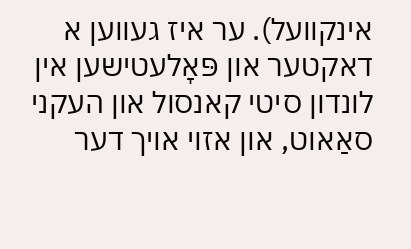אינקוועל). ער איז געווען א דאקטער און פּאָלעטישען אין לונדון סיטי קאנסול און העקני סאַאוט, און אזוי אויך דער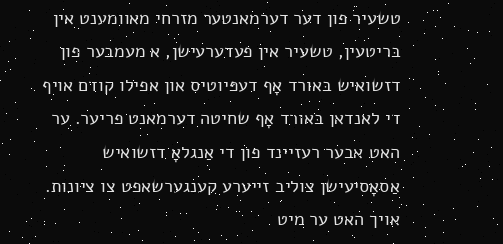טשעיר פון דער דערמאנטער מזרחי מאוומענט אין בּריטעין, טשעיר אין פעדערעישן, א מעמבער פון דזשואיש בּאורד אָף דעפּיוטיס און אפילו קודם אויף די לאנדאן בּאורד אָף שחיטה דערמאנט פריער. ער האט אבער רעזיינד פון די אַנגלאָ דזשואיש אַסאָסיעישן צוליב זייערע קענגערשאפט צו ציונות. אויך האט ער מיט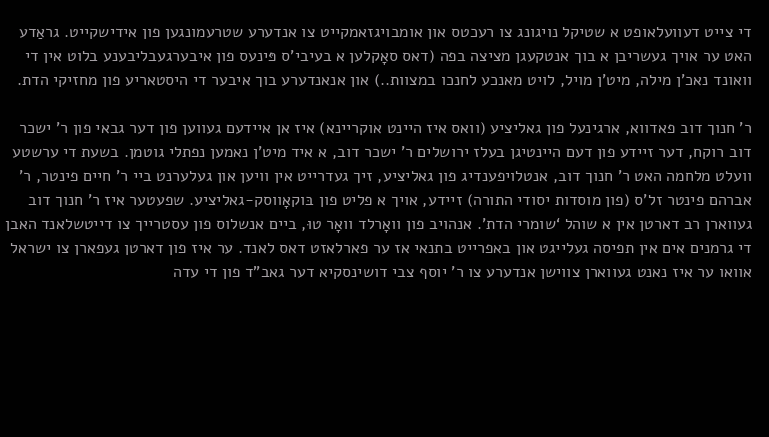די צייט דעוועלאופט א שטיקל נויגונג צו רעכטס און אומבויגזאמקייט צו אנדערע שטרעמונגען פון אידישקייט. גראַדע האט ער אויך געשריבן א בוך אנטקעגן מציצה בפה (דאס סאָקלען א בעיבי’ס פּינעס פון איבערגעבליבענע בלוט אין די וואונד נאכ’ן מילה, מיט’ן מויל, לויט מאנכע לחנכו במצוות..) און אנאנדערע בוך איבער די היסטאריע פון מחזיקי הדת.

ר’ חנוך דוב פאדווא, ארגינעל פון גאליציע (וואס איז היינט אוקריינא) איז אן איידעם געווען פון דער גבאי פון ר’ ישכר דוב רוקח, דער זיידע פון דעם היינטיגן בעלז ירושלים ר’ ישכר דוב, א איד מיט’ן נאמען נפתלי גוטמן. בשעת די ערשטע וועלט מלחמה האט ר’ חנוך דוב, אנטלויפענדיג פון גאליציע, זיך געדרייט אין וויען און געלערנט ביי ר’ חיים פינטר, ר’ אברהם פינטר זל’ס (פון מוסדות יסודי התורה) זיידע, אויך א פליט פון בּוקאָווסק-גאליציע. שפעטער איז ר’ חנוך דוב געווארן רב דארטן אין א שוהל ‘שומרי הדת’. אנהויב פון וואָרלד וואָר טוּ, ביים אנשלוס פון עסטרייך צו דייטשלאנד האבן די גרמנים אים אין תפיסה געלייגט און באפרייט בתנאי אז ער פארלאזט דאס לאנד. ער איז פון דארטן געפארן צו ישראל אוואו ער איז נאנט געווארן צווישן אנדערע צו ר’ יוסף צבי דושינסקיא דער גאב"ד פון די עדה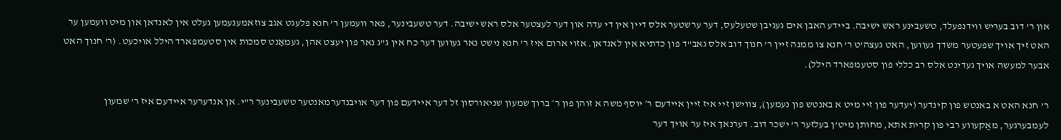און ר’ דוב בעריש ווידנפעלד, טשעבינע ראש ישיבה. ביידע האבן אים געגיבן שטעלעס, דער ערשטער אלס דיין אין די עדה און דער לעצטער אלס ראש ישיבה. דער טשעבינער, פאר וועמען ר’ חנא פלעגט אגב צוזאמענעמען געלט אין לאנדאן און מיט וועמען ער האט זיך אויך שפעטער משדך געווען, האט געצה’ט ר’ חנא צו ממנה זיין ר’ חנוך דוב אלס גאב"ד פון כדתיא אין לאנדאן. אזוי ארום איז ר’ חנא נישט נאר געווען דער כח אין ג"ג נאר פון יעצט אהן, געמאָנט סמכות אין סטעמפארד הילל אויכעט. (ר’ חנוך האט אבער למעשה אויך געדינט אלס רב כללי פון סטעמפארד הילל).

ר’ חנא האט א באנטש פון קינדער (יעדער פון זיי מיט א באנטש פון נעמען), צווישן זיי איז זיין איידעם ר׳ יוסף משה א זוהן פון ר׳ ברוך שמעון שניאורסון זל דער איידעם פון דער אויבנדערמאנטער טשעבינער ר"י. אן אנדערער איידעם איז ר’ שמעון לעמבערגער, מאַקעווע רבי פון קרית אתא, מחותן מיט’ן בעלזער ר’ ישכר דוב. דערנאך איז ער אויך דער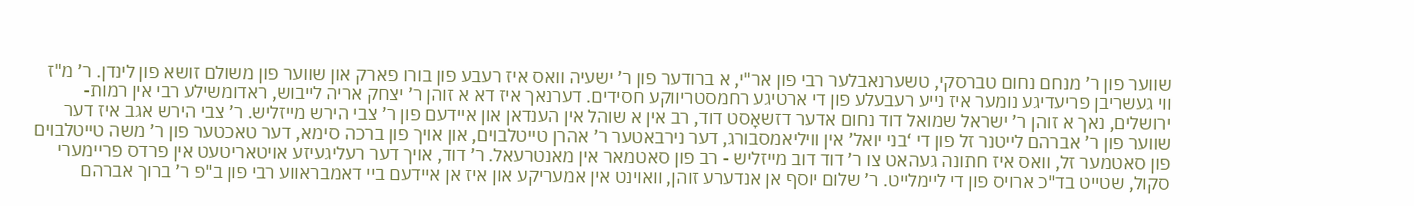שווער פון ר’ מנחם נחום טברסקי, טשערנאבלער רבי פון אר"י, א ברודער פון ר’ ישעיה וואס איז רעבע פון בורו פארק און שווער פון משולם זושא פון לינדן. ר’ מ"ז ווי געשריבן פריעדיגע נומער איז נייע רעבעלע פון די ארטיגע רחמסטריווקע חסידים. דערנאך איז דא א זוהן ר’ יצחק אריה לייבוש, ראדומשילע רבי אין רמות-ירושלים, נאך א זוהן ר’ ישראל שמואל דוד נחום אדער דזשאָסט דוד, רב אין א שוהל אין הענדאן און איידעם פון ר’ צבי הירש מייזליש. ר’ צבי הירש אגב איז דער שווער פון ר’ אברהם לייטנר זל פון די ‘בני יואל’ אין וויליאמסבורג, דער נירבאטער ר’ אהרן טייטלבוים, און אויך פון ברכה סימא, דער טאכטער פון ר’ משה טייטלבוים פון סאטמער זל, וואס איז חתונה געהאט צו ר’ דוד דוב מייזליש - רב פון סאטמאר אין מאנטרעאל. ר’ דוד, אויך דער רעליגעיזע אויטאריטעט אין פרדס פריימערי סקול, שטייט בד"כ ארויס פון די ליימלייט. ר’ שלום יוסף אן אנדערע זוהן, וואוינט אין אמעריקע און איז אן איידעם ביי דאמבראווע רבי פון ב"פ ר’ ברוך אברהם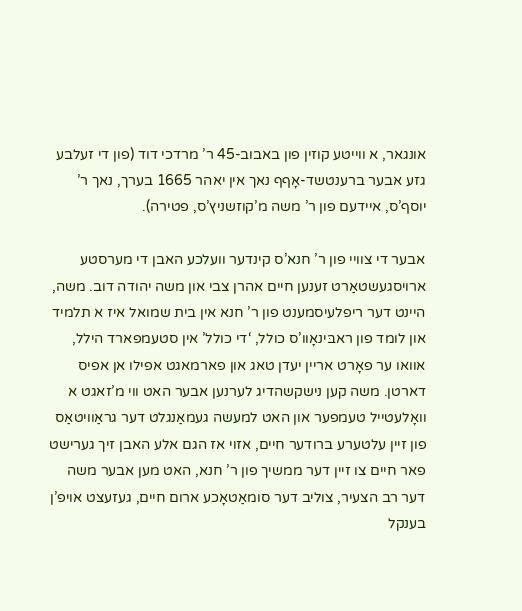אונגאר, א ווייטע קוזין פון באבוב-45 ר’ מרדכי דוד (פון די זעלבע גזע אבער ברענטשד-אָףף נאך אין יאהר 1665 בערך, נאך ר’ יוסף’ס, איידעם פון ר’ משה מ’קוזשניץ’ס, פטירה).

אבער די צוויי פון ר’ חנא’ס קינדער וועלכע האבן די מערסטע ארויסגעשטאַרט זענען חיים אהרן צבי און משה יהודה דוב. משה, היינט דער ריפלעיסמענט פון ר’ חנא אין בית שמואל איז א תלמיד און לומד פון ראבּינאָוו’ס כולל, ‘די כולל’ אין סטעמפארד הילל, אוואו ער פאָרט אריין יעדן טאג און פארמאגט אפילו אן אפיס דארטן. משה קען נישקשהדיג לערנען אבער האט ווי מ’זאגט א וואָלעטייל טעמפער און האט למעשה געמאַנגלט דער גראַוויטאַס פון זיין עלטערע ברודער חיים, אזוי אז הגם אלע האבן זיך גערישט פאר חיים צו זיין דער ממשיך פון ר’ חנא, האט מען אבער משה דער רב הצעיר, צוליב דער סומאַטאָכע ארום חיים, געזעצט אויפ’ן בענקל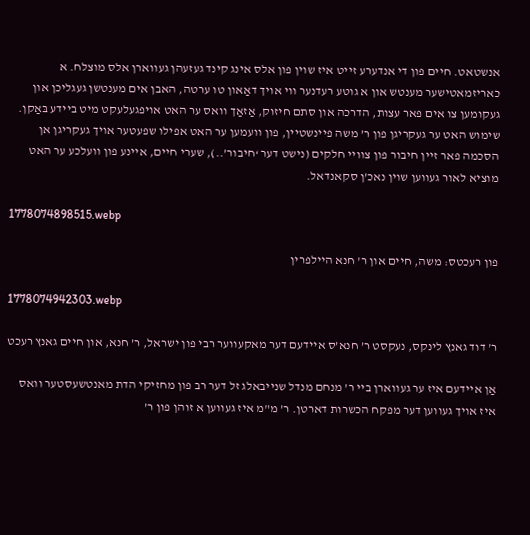אנשטאט. חיים פון די אנדערע זייט איז שוין פון אלס אינג קינד געזעהן געווארן אלס מוצלח. א כאריזמאטישער מענטש און א גוטע רעדנער ווי אויך דאַאון טו ערטה, האבן אים מענטשן געגליכן און געקומען צו אים פאר עצות, הדרכה און סתם חיזוק, אַזאַך וואס ער האט אויפגעלעקט מיט ביידע בּאַקן. שימוש האט ער געקריגן פון ר’ משה פיינשטיין, פון וועמען ער האט אפילו שפעטער אויך געקריגן אן הסכמה פאר זיין חיבור פון צוויי חלקים (נישט דער ‘חיבור’..), שערי חיים, איינע פון וועלכע ער האט מוציא לאור געווען שוין נאכ’ן סקאנדאל.

1778074898515.webp

פון רעכטס: משה, חיים און ר' חנא היילפרין

1778074942303.webp

ר' דוד גאנץ לינקס, נעקסט ר’ חנא’ס איידעם דער מאקעווער רבי פון ישראל, ר’ חנא, און חיים גאנץ רעכט

אַן איידעם איז ער געווארן ביי ר’ מנחם מנדל שנייבאלג זל דער רב פון מחזיקי הדת מאנטשעסטער וואס איז אויך געווען דער מפקח הכשרות דארטן. ר’ מ"מ איז געווען א זוהן פון ר’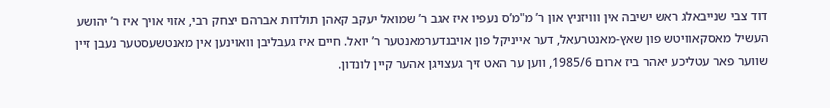דוד צבי שנייבאלג ראש ישיבה אין ווויזניץ און ר’ מ"מ’ס נעפיו איז אגב ר’ שמואל יעקב קאהן תולדות אברהם יצחק רבי, אזוי אויך איז ר’ יהושע העשיל מאסקאוויטש פון שאץ-מאנטרעאל, דער אייניקל פון אויבנדערמאנטער ר’ יואל. חיים איז געבליבן וואוינען אין מאנטשעסטער נעבן זיין שווער פאר עטליכע יאהר ביז ארום 1985/6, ווען ער האט זיך געצויגן אהער קיין לונדון.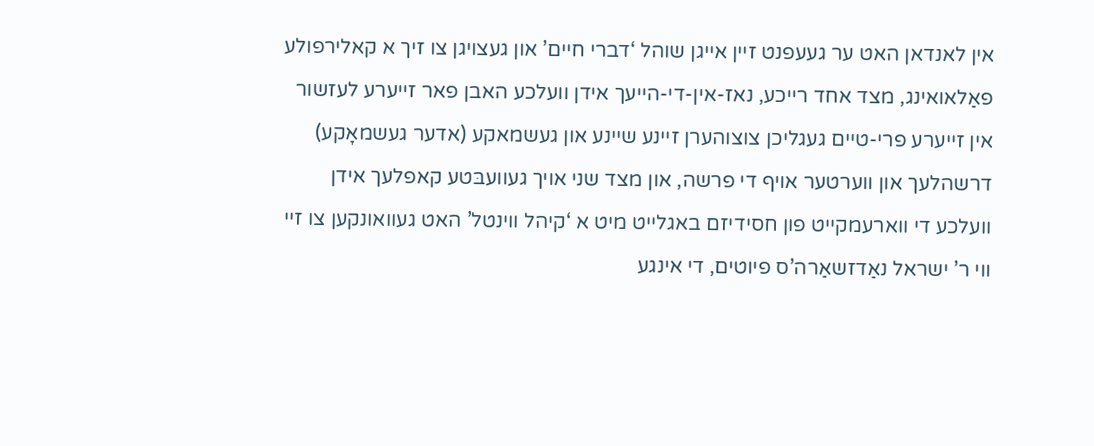אין לאנדאן האט ער געעפנט זיין אייגן שוהל ‘דברי חיים’ און געצויגן צו זיך א קאלירפולע פאַלאואינג, מצד אחד רייכע, נאז-אין-די-הייעך אידן וועלכע האבן פאר זייערע לעזשור אין זייערע פרי-טיים געגליכן צוצוהערן זיינע שיינע און געשמאקע (אדער געשמאָקע) דרשהלעך און ווערטער אויף די פרשה, און מצד שני אויך געוועבּטע קאפלעך אידן וועלכע די ווארעמקייט פון חסידיזם באגלייט מיט א ‘קיהל ווינטל’ האט געוואונקען צו זיי ווי ר’ ישראל נאַדזשאַרה’ס פיוטים, די אינגע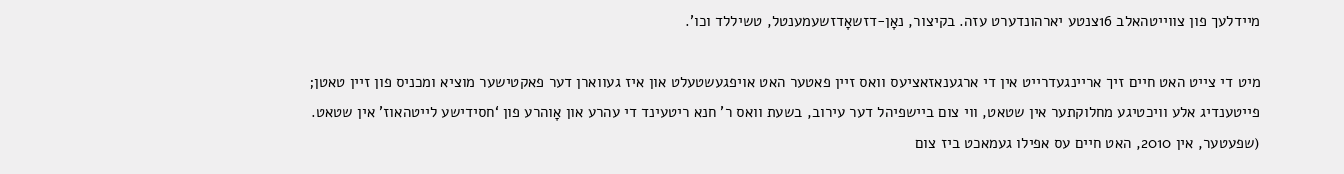מיידלעך פון צווייטהאלב 16צנטע יארהונדערט עזה. בקיצור, נאָן-דזשאָדזשעמענטל, טשיללד וכו’.

מיט די צייט האט חיים זיך אריינגעדרייט אין די ארגענאזאציעס וואס זיין פאטער האט אויפגעשטעלט און איז געווארן דער פאקטישער מוציא ומכניס פון זיין טאטן; פייטענדיג אלע וויכטיגע מחלוקתער אין שטאט, ווי צום ביישפיהל דער עירוב, בשעת וואס ר’ חנא ריטעינד די עהרע און אָוהרע פון ‘חסידישע לייטהאוז’ אין שטאט. (שפעטער, אין 2010, האט חיים עס אפילו געמאכט ביז צום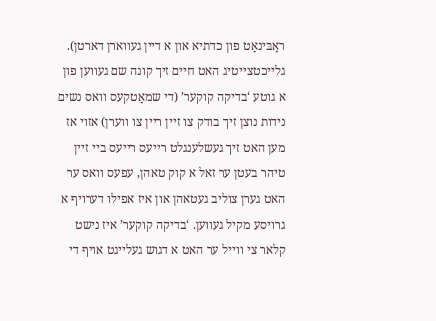ראַבּינאַט פון כדתיא און א דיין געווארן דארטן). גלייכטצייטיג האט חיים זיך קונה שם געווען פון א גוטע ‘בדיקה קוקער’ (די שמאַטקעס וואס נשים נידות נוצן זיך בודק צו זיין ריין צו ווערן) אזוי אז מען האט זיך געשלענגלט רייעס רייעס ביי זיין טיהר בעטן ער זאל א קוק טאהן, עפעס וואס ער האט גערן צוליב געטאהן און איז אפילו דערויף א גרויסע מקיל געווען. ‘בדיקה קוקער’ איז נישט קלאר צי ווייל ער האט א דגוש געלייגט אויף די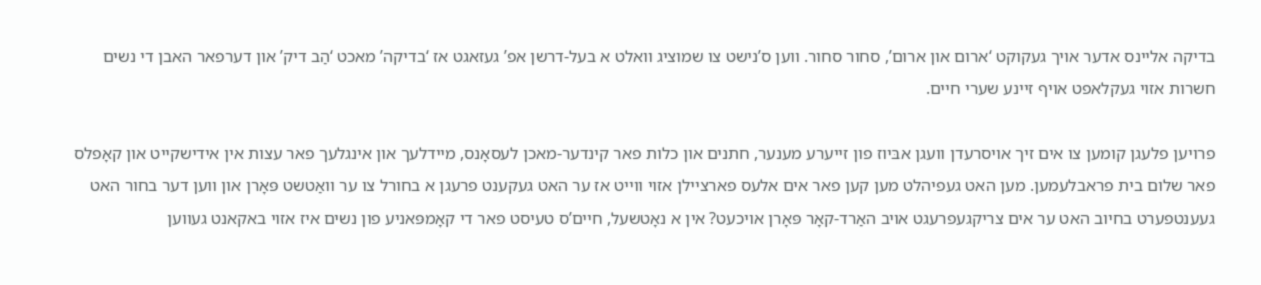בדיקה אליינס אדער אויך געקוקט ‘ארום און ארום’, סחור סחור. ווען ס’נישט צו שמוציג וואלט א בעל-דרשן אפ’ געזאגט אז ‘בדיקה’ מאכט ‘הַב דיק’ און דערפאר האבן די נשים חשרות אזוי געקלאפט אויף זיינע שערי חיים.

פרויען פלעגן קומען צו אים זיך אויסרעדן וועגן אבּיוז פון זייערע מענער, חתנים און כלות פאר קינדער-מאכן לעסאָנס, מיידלעך און אינגלעך פאר עצות אין אידישקייט און קאָפלס פאר שלום בית פראבלעמען. מען האט געפיהלט מען קען פאר אים אלעס פארציילן אזוי ווייט אז ער האט געקענט פרעגן א בחורל צו ער וואַטשט פּאָרן און ווען דער בחור האט געענטפערט בחיוב האט ער אים צריקגעפרעגט אויב האַרד-קאָר פּאָרן אויכעט? אין א נאָטשעל, חיים’ס טעיסט פאר די קאָמפּאניע פון נשים איז אזוי באקאנט געווען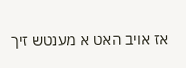אז אויב האט א מענטש זיך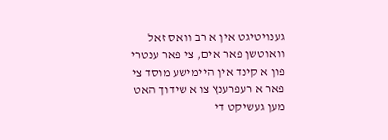גענויטיגט אין א רב וואס זאל וואוטשן פאר אים, צי פאר ענטרי פון א קינד אין היימישע מוסד צי פאר א רעפרענץ צו א שידוך האט מען געשיקט די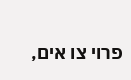פרוי צו אים,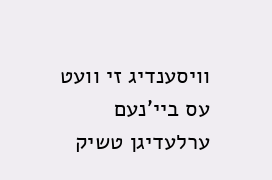וויסענדיג זי וועט עס ביי’נעם ערלעדיגן טשיק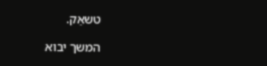טשאַק.

המשך יבוא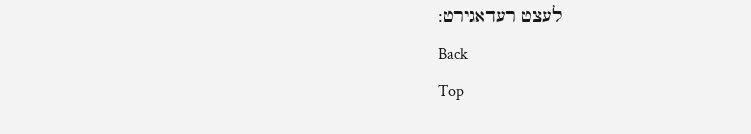לעצט רעדאגירט:
Back
Top